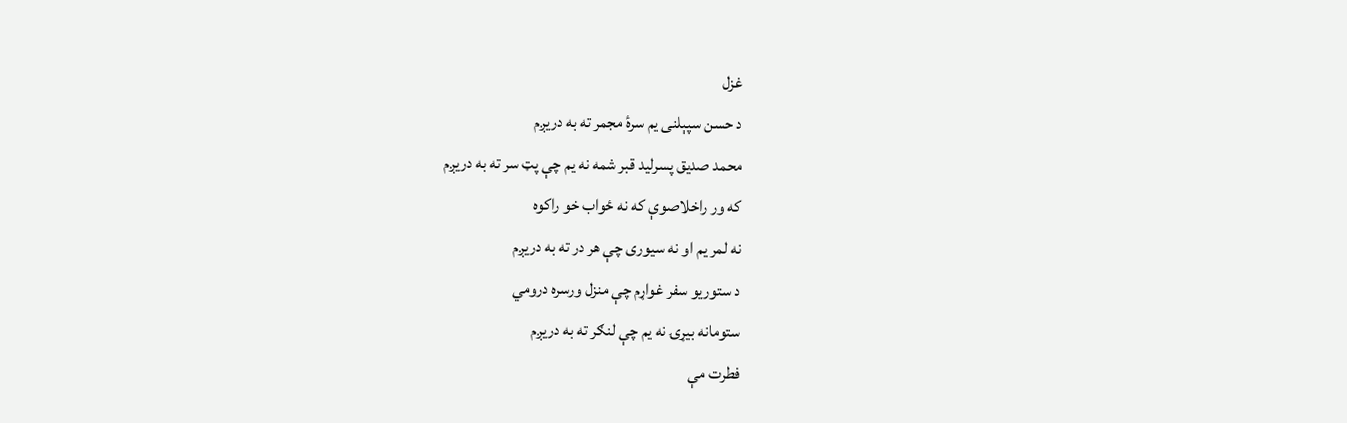غزل
د حسن سپېلنی يم سرۀ مجمر ته به دريږم
محمد صدیق پسرلید قبر شمه نه يم چې پټ سر ته به دريږم
که ور راخلاصوې که نه ځواب خو راکوه
نه لمر يم او نه سيوری چې هر در ته به دريږم
د ستوريو سفر غواړم چې منزل ورسره درومي
ستومانه بيړۍ نه يم چې لنګر ته به دريږم
فطرت مې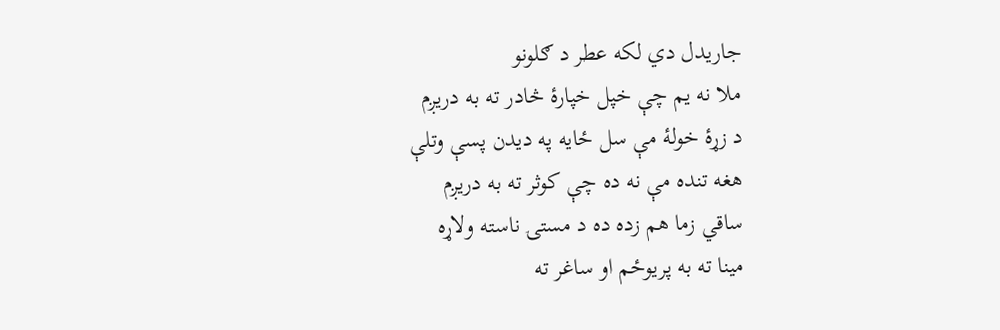جاريدل دي لکه عطر د ګلونو
ملا نه يم چې خپل خپارۀ څادر ته به دريږم
د زړۀ خولۀ مې سل ځايه په ديدن پسې وتلې
هغه تنده مې نه ده چې کوثر ته به دريږم
ساقي زما هم زده ده د مستۍ ناسته ولاړه
مينا ته به پريوځم او ساغر ته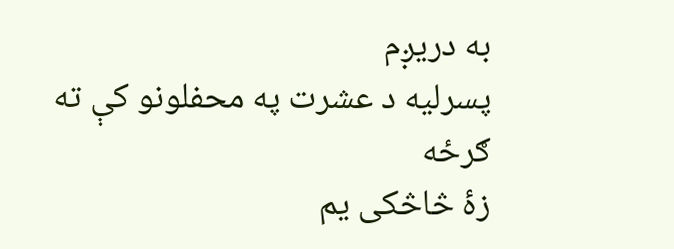به دريږم
پسرليه د عشرت په محفلونو کې ته ګرځه
زۀ څاڅکی يم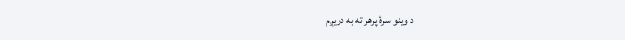د وينو سرۀ پرهر ته به دريږم